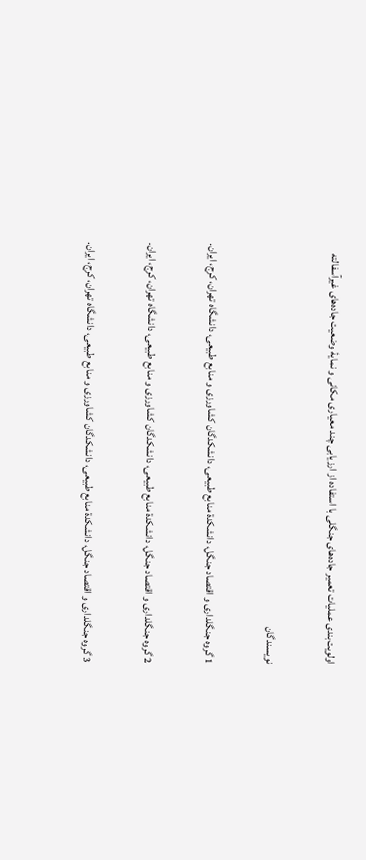اولویت‌بندی عملیات تعمیر جاده‌های جنگلی با استفاده از ارزیابی چند معیاری مکانی و نمایۀ وضعیت جاده‌های غیرآسفالته

نویسندگان

1 گروه جنگلداری و اقتصاد جنگل، دانشکدة منابع طبیعی، دانشکدگان کشاورزی و منابع طبیعی، دانشگاه تهران، کرج، ایران.

2 گروه جنگلداری و اقتصاد جنگل، دانشکدة منابع طبیعی، دانشکدگان کشاورزی و منابع طبیعی، دانشگاه تهران، کرج، ایران.

3 گروه جنگلداری و اقتصاد جنگل، دانشکدة منابع طبیعی، دانشکدگان کشاورزی و منابع طبیعی، دانشگاه تهران، کرج، ایران.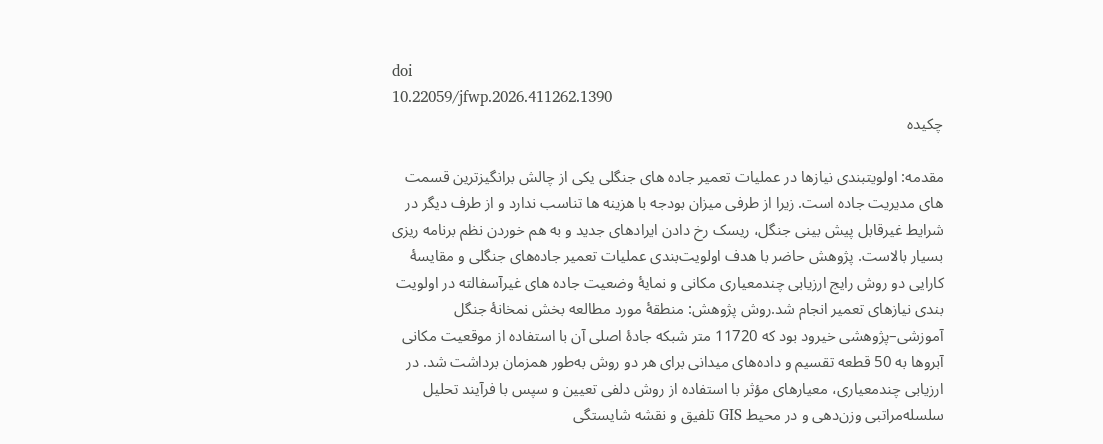doi
10.22059/jfwp.2026.411262.1390
چکیده

مقدمه: اولویتبندی نیازها در عملیات تعمیر جاده های جنگلی یکی از چالش برانگیزترین قسمت های مدیریت جاده است. زیرا از طرفی میزان بودجه با هزینه ها تناسب ندارد و از طرف دیگر در شرایط غیرقابل پیش بینی جنگل، ریسک رخ دادن ایرادهای جدید و به هم خوردن نظم برنامه ریزی بسیار بالاست. پژوهش حاضر با هدف اولویت‌بندی عملیات تعمیر جاده‌های جنگلی و مقایسۀ کارایی دو روش رایج ارزیابی چندمعیاری مکانی و نمایۀ وضعیت جاده های غیرآسفالته در اولویت بندی نیازهای تعمیر انجام شد.روش پژوهش: منطقۀ مورد مطالعه بخش نمخانۀ جنگل آموزشی–پژوهشی خیرود بود که 11720 متر شبکه جادۀ اصلی آن با استفاده از موقعیت مکانی آبروها به 50 قطعه تقسیم و داده‌های میدانی برای هر دو روش به‌طور همزمان برداشت شد. در ارزیابی چندمعیاری، معیارهای مؤثر با استفاده از روش دلفی تعیین و سپس با فرآیند تحلیل سلسله‌مراتبی وزن‌دهی و در محیط GIS تلفیق و نقشه شایستگی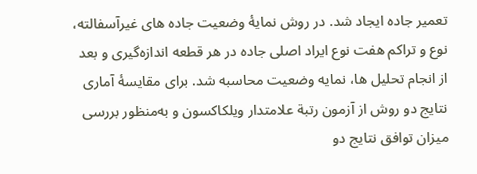تعمیر جاده ایجاد شد. در روش نمایۀ وضعیت جاده های غیرآسفالته، نوع و تراکم هفت نوع ایراد اصلی جاده در هر قطعه اندازه‌گیری و بعد از انجام تحلیل ها، نمایه وضعیت محاسبه شد. برای مقایسۀ آماری نتایج دو روش از آزمون رتبة علامتدار ویلکاکسون و به‌منظور بررسی میزان توافق نتایج دو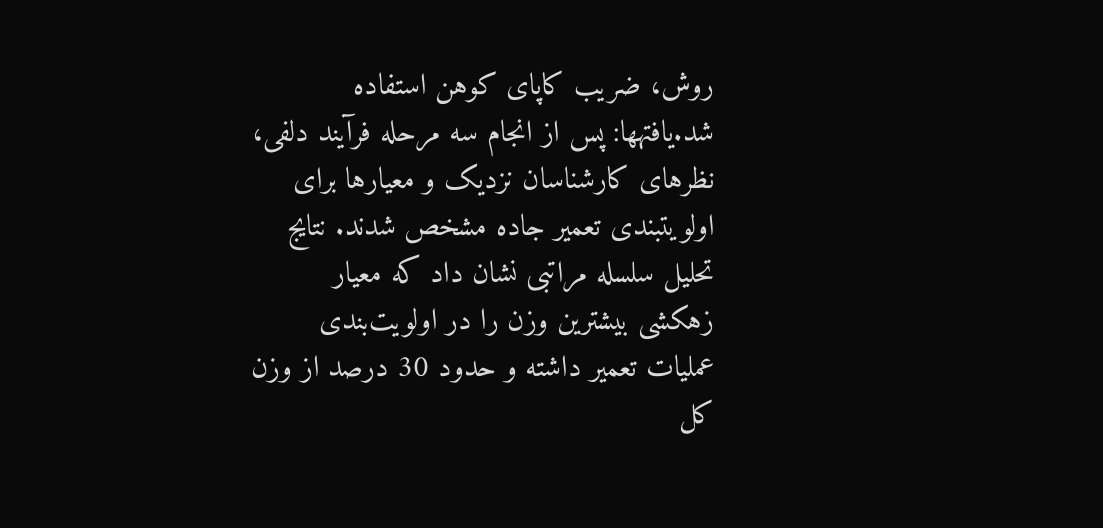روش، ضریب کاپای کوهن استفاده شد.یافتهها: پس از انجام سه مرحله فرآیند دلفی، نظرهای کارشناسان نزدیک و معیارها برای اولویتبندی تعمیر جاده مشخص شدند. نتایج تحلیل سلسله مراتبی نشان داد که معیار زهکشی بیشترین وزن را در اولویت‌بندی عملیات تعمیر داشته و حدود 30 درصد از وزن کل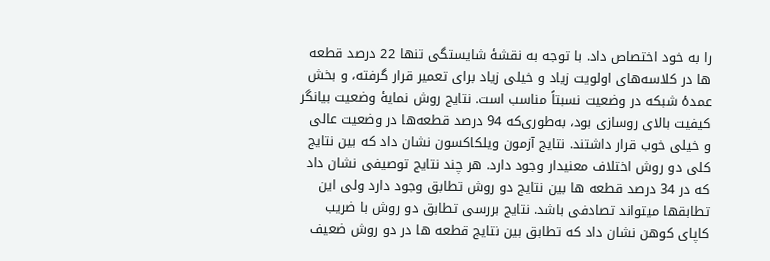را به خود اختصاص داد. با توجه به نقشۀ شایستگی تنها 22 درصد قطعه ها در کلاسه‌های اولویت زیاد و خیلی زیاد برای تعمیر قرار گرفته، و بخش عمدۀ شبکه در وضعیت نسبتاً مناسب است. نتایج روش نمایۀ وضعیت بیانگر کیفیت بالای روسازی بود، به‌طوری‌که 94 درصد قطعه‌ها در وضعیت عالی و خیلی خوب قرار داشتند. نتایج آزمون ویلکاکسون نشان داد که بین نتایج کلی دو روش اختلاف معنیدار وجود دارد. هر چند نتایج توصیفی نشان داد که در 34 درصد قطعه ها بین نتایج دو روش تطابق وجود دارد ولی این تطابقها میتواند تصادفی باشد. نتایج بررسی تطابق دو روش با ضریب کاپای کوهن نشان داد که تطابق بین نتایج قطعه ها در دو روش ضعیف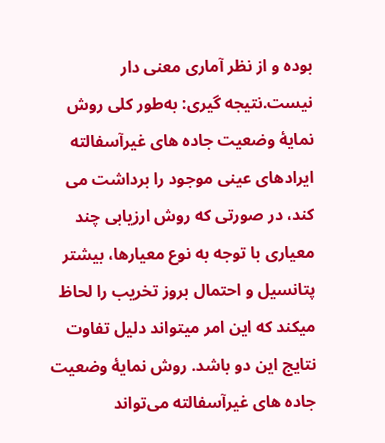بوده و از نظر آماری معنی دار نیست.نتیجه گیری: به‌طور کلی روش نمایۀ وضعیت جاده های غیرآسفالته ایرادهای عینی موجود را برداشت می کند، در صورتی که روش ارزیابی چند معیاری با توجه به نوع معیارها، بیشتر پتانسیل و احتمال بروز تخریب را لحاظ میکند که این امر میتواند دلیل تفاوت نتایج این دو باشد. روش نمایۀ وضعیت جاده های غیرآسفالته می‌تواند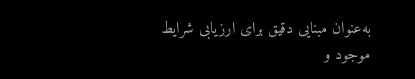به‌عنوان مبنایی دقیق برای ارزیابی شرایط موجود و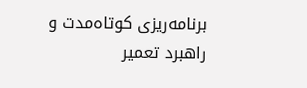برنامه‌ریزی کوتاه‌مدت و راهبرد تعمیر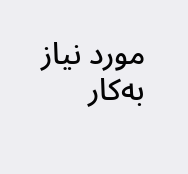مورد نیاز به‌کار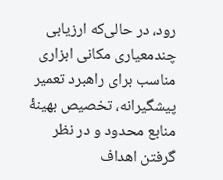رود، در حالی‌که ارزیابی چندمعیاری مکانی ابزاری مناسب برای راهبرد تعمیر پیشگیرانه، تخصیص بهینۀ منابع محدود و در نظر گرفتن اهداف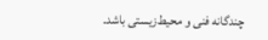چندگانه فنی و محیط‌زیستی باشد.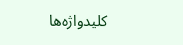کلیدواژه‌ها